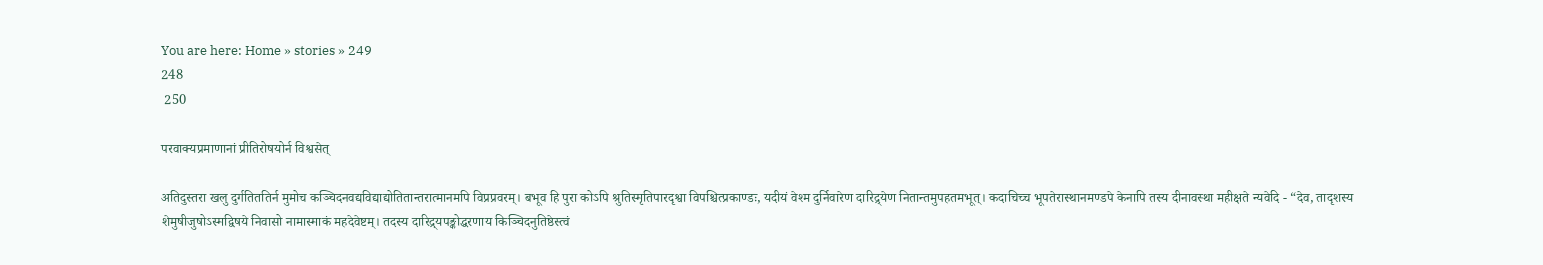You are here: Home » stories » 249
248
 250

परवाक्यप्रमाणानां प्रीतिरोषयोर्न विश्वसेत्

अतिदुस्तरा खलु दुर्गतिततिर्न मुमोच कञ्चिदनवद्यविद्याद्योतितान्तरात्मानमपि विप्रप्रवरम्। बभूव हि पुरा कोऽपि श्रुतिस्मृतिपारदृश्वा विपश्चित्प्रकाण्डः, यदीयं वेश्म दुर्निवारेण दारिद्र्येण नितान्तमुपहतमभूत्। कदाचिच्च भूपतेरास्थानमण्डपे केनापि तस्य दीनावस्था महीक्षते न्यवेदि - “देव, तादृशस्य शेमुषीजुषोऽस्मद्विषये निवासो नामास्माकं महदेवेष्टम्। तदस्य दारिद्र्यपङ्कोद्धरणाय किञ्चिदनुतिष्ठेस्त्वं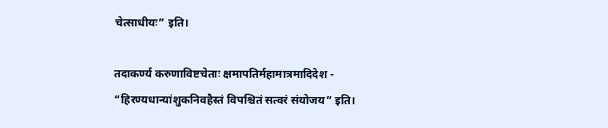चेत्साधीयः” इति।

तदाकर्ण्य करुणाविष्टचेताः क्षमापतिर्महामात्रमादिदेश - “हिरण्यधान्यांशुकनिवहैस्तं विपश्चितं सत्वरं संयोजय” इति।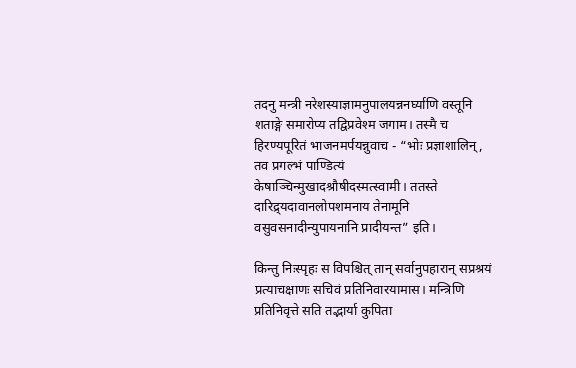तदनु मन्त्री नरेशस्याज्ञामनुपालयन्ननर्घ्याणि वस्तूनि शताङ्गे समारोप्य तद्विप्रवेश्म जगाम। तस्मै च हिरण्यपूरितं भाजनमर्पयन्नुवाच - “भोः प्रज्ञाशालिन्, तव प्रगल्भं पाण्डित्यं केषाञ्चिन्मुखादश्रौषीदस्मत्स्वामी। ततस्ते दारिद्र्यदावानलोपशमनाय तेनामूनि वसुवसनादीन्युपायनानि प्रादीयन्त” इति।

किन्तु निःस्पृहः स विपश्चित् तान् सर्वानुपहारान् सप्रश्रयं प्रत्याचक्षाणः सचिवं प्रतिनिवारयामास। मन्त्रिणि प्रतिनिवृत्ते सति तद्भार्या कुपिता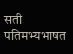सती पतिमभ्यभाषत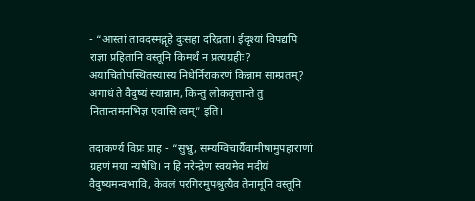- “आस्तां तावदस्मद्गृहे दुःसहा दरिद्रता। ईदृश्यां विपद्यपि राज्ञा प्रहितानि वस्तूनि किमर्थं न प्रत्यग्रहीः? अयाचितोपस्थितस्यास्य निधेर्निराकरणं किन्नाम साम्प्रतम्? अगाधं ते वैदुष्यं स्यान्नाम, किन्तु लोकवृत्तान्ते तु नितान्तमनभिज्ञ एवासि त्वम्” इति।

तदाकर्ण्य विप्रः प्राह - “सुभ्रु, सम्यग्विचार्यैवामीषामुपहाराणां ग्रहणं मया न्यषेधि। न हि नरेन्द्रेण स्वयमेव मदीयं वैदुष्यमन्वभावि, केवलं परगिरमुपश्रुत्यैव तेनामूनि वस्तूनि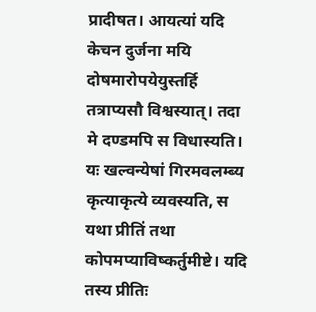प्रादीषत। आयत्यां यदि केचन दुर्जना मयि दोषमारोपयेयुस्तर्हि तत्राप्यसौ विश्वस्यात्। तदा मे दण्डमपि स विधास्यति। यः खल्वन्येषां गिरमवलम्ब्य कृत्याकृत्ये व्यवस्यति, स यथा प्रीतिं तथा कोपमप्याविष्कर्तुमीष्टे। यदि तस्य प्रीतिः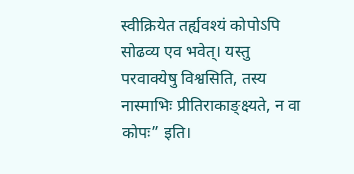स्वीक्रियेत तर्ह्यवश्यं कोपोऽपि सोढव्य एव भवेत्। यस्तु परवाक्येषु विश्वसिति, तस्य नास्माभिः प्रीतिराकाङ्क्ष्यते, न वा कोपः” इति।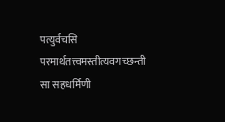पत्युर्वचसि परमार्थतत्त्वमस्तीत्यवगच्छन्ती सा सहधर्मिणी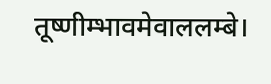तूष्णीम्भावमेवाललम्बे।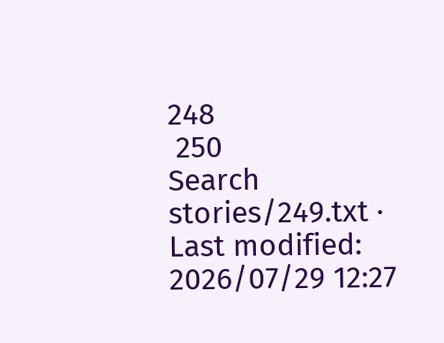248
 250
Search
stories/249.txt · Last modified: 2026/07/29 12:27